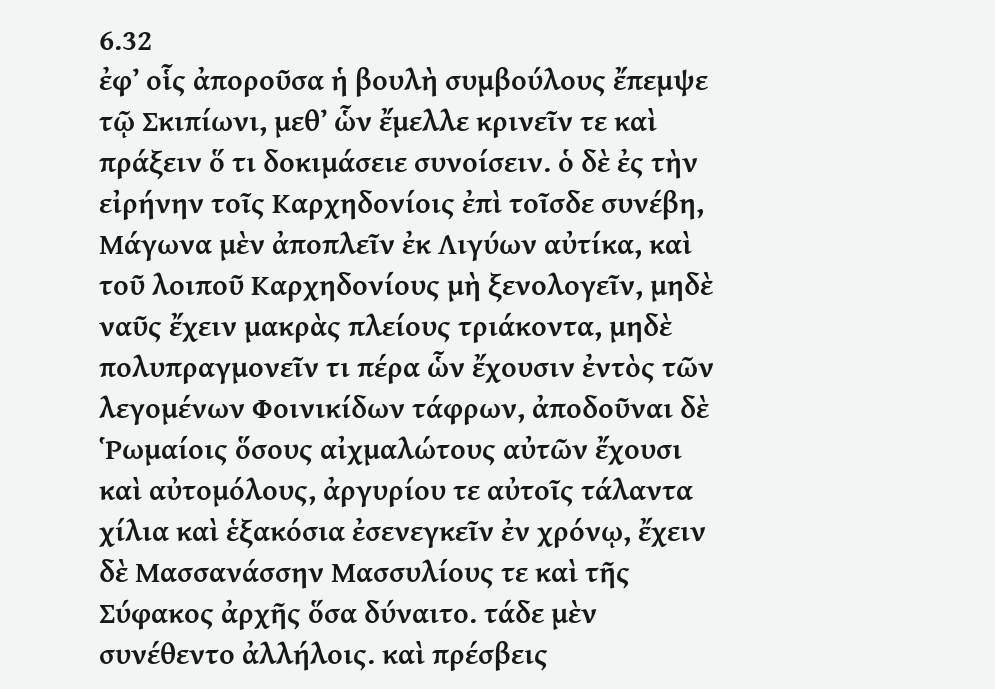6.32
ἐφʼ οἷς ἀποροῦσα ἡ βουλὴ συμβούλους ἔπεμψε τῷ Σκιπίωνι, μεθʼ ὧν ἔμελλε κρινεῖν τε καὶ πράξειν ὅ τι δοκιμάσειε συνοίσειν. ὁ δὲ ἐς τὴν εἰρήνην τοῖς Καρχηδονίοις ἐπὶ τοῖσδε συνέβη, Μάγωνα μὲν ἀποπλεῖν ἐκ Λιγύων αὐτίκα, καὶ τοῦ λοιποῦ Καρχηδονίους μὴ ξενολογεῖν, μηδὲ ναῦς ἔχειν μακρὰς πλείους τριάκοντα, μηδὲ πολυπραγμονεῖν τι πέρα ὧν ἔχουσιν ἐντὸς τῶν λεγομένων Φοινικίδων τάφρων, ἀποδοῦναι δὲ Ῥωμαίοις ὅσους αἰχμαλώτους αὐτῶν ἔχουσι καὶ αὐτομόλους, ἀργυρίου τε αὐτοῖς τάλαντα χίλια καὶ ἑξακόσια ἐσενεγκεῖν ἐν χρόνῳ, ἔχειν δὲ Μασσανάσσην Μασσυλίους τε καὶ τῆς Σύφακος ἀρχῆς ὅσα δύναιτο. τάδε μὲν συνέθεντο ἀλλήλοις. καὶ πρέσβεις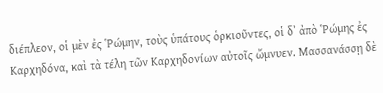διέπλεον, οἱ μὲν ἐς Ῥώμην, τοὺς ὑπάτους ὁρκιοῦντες, οἱ δʼ ἀπὸ Ῥώμης ἐς Καρχηδόνα, καὶ τὰ τέλη τῶν Καρχηδονίων αὐτοῖς ὤμνυεν. Μασσανάσσῃ δὲ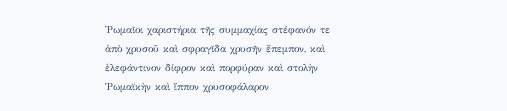Ῥωμαῖοι χαριστήρια τῆς συμμαχίας στέφανόν τε ἀπὸ χρυσοῦ καὶ σφραγῖδα χρυσῆν ἔπεμπον, καὶ ἐλεφάντινον δίφρον καὶ πορφύραν καὶ στολὴν Ῥωμαϊκὴν καὶ ἵππον χρυσοφάλαρον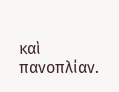καὶ πανοπλίαν.